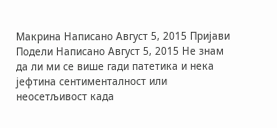Макрина Написано Август 5, 2015 Пријави Подели Написано Август 5, 2015 Не знам да ли ми се више гади патетика и нека јефтина сентименталност или неосетљивост када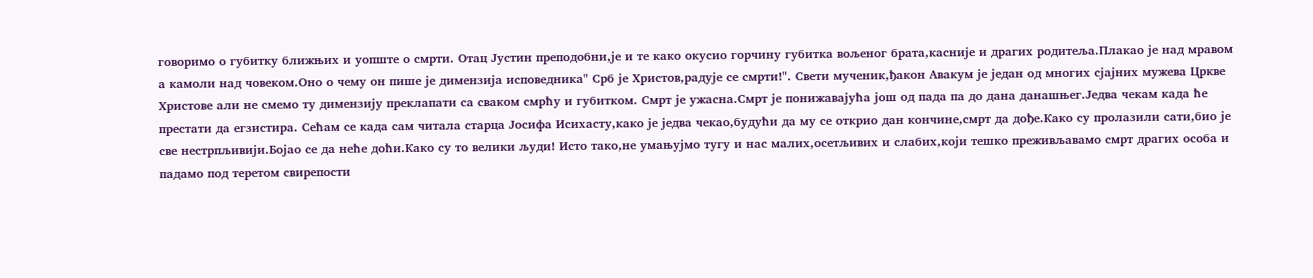говоримо о губитку ближњих и уопште о смрти. Отац Јустин преподобни,је и те како окусио горчину губитка вољеног брата,касније и драгих родитеља.Плакао је над мравом а камоли над човеком.Оно о чему он пише је димензија исповедника" Срб је Христов,радује се смрти!". Свети мученик,ђакон Авакум је један од многих сјајних мужева Цркве Христове али не смемо ту димензију преклапати са сваком смрћу и губитком. Смрт је ужасна.Смрт је понижавајућа још од пада па до дана данашњег.Једва чекам када ће престати да егзистира. Сећам се када сам читала старца Јосифа Исихасту,како је једва чекао,будући да му се открио дан кончине,смрт да дође.Како су пролазили сати,био је све нестрпљивији.Бојао се да неће доћи.Како су то велики људи! Исто тако,не умањујмо тугу и нас малих,осетљивих и слабих,који тешко преживљавамо смрт драгих особа и падамо под теретом свирепости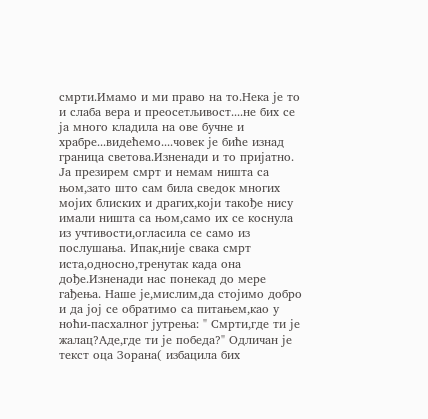смрти.Имамо и ми право на то.Нека је то и слаба вера и преосетљивост....не бих се ја много кладила на ове бучне и храбре...видећемо....човек је биће изнад граница светова.Изненади и то пријатно. Ја презирем смрт и немам ништа са њом,зато што сам била сведок многих мојих блиских и драгих,који такође нису имали ништа са њом,само их се коснула из учтивости,огласила се само из послушања. Ипак,није свака смрт иста,односно,тренутак када она дође.Изненади нас понекад до мере гађења. Наше је,мислим,да стојимо добро и да јој се обратимо са питањем,као у ноћи-пасхалног јутрења: " Смрти,где ти је жалац?Аде,где ти је победа?" Одличан је текст оца Зорана( избацила бих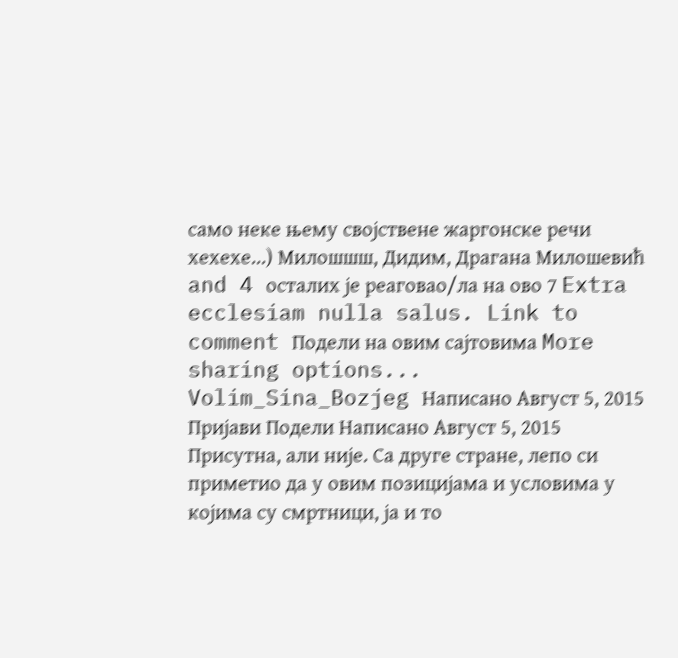само неке њему својствене жаргонске речи хехехе...) Милошшш, Дидим, Драгана Милошевић and 4 осталих је реаговао/ла на ово 7 Extra ecclesiam nulla salus. Link to comment Подели на овим сајтовима More sharing options...
Volim_Sina_Bozjeg Написано Август 5, 2015 Пријави Подели Написано Август 5, 2015 Присутна, али није. Са друге стране, лепо си приметио да у овим позицијама и условима у којима су смртници, ја и то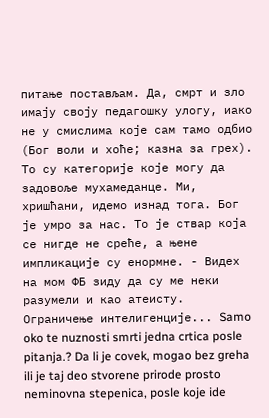питање постављам. Да, смрт и зло имају своју педагошку улогу, иако не у смислима које сам тамо одбио (Бог воли и хоће; казна за грех). То су категорије које могу да задовоље мухамеданце. Ми, хришћани, идемо изнад тога. Бог је умро за нас. То је ствар која се нигде не среће, а њене импликације су енормне. - Видех на мом ФБ зиду да су ме неки разумели и као атеисту. Ограничење интелигенције... Samo oko te nuznosti smrti jedna crtica posle pitanja.? Da li je covek, mogao bez greha ili je taj deo stvorene prirode prosto neminovna stepenica, posle koje ide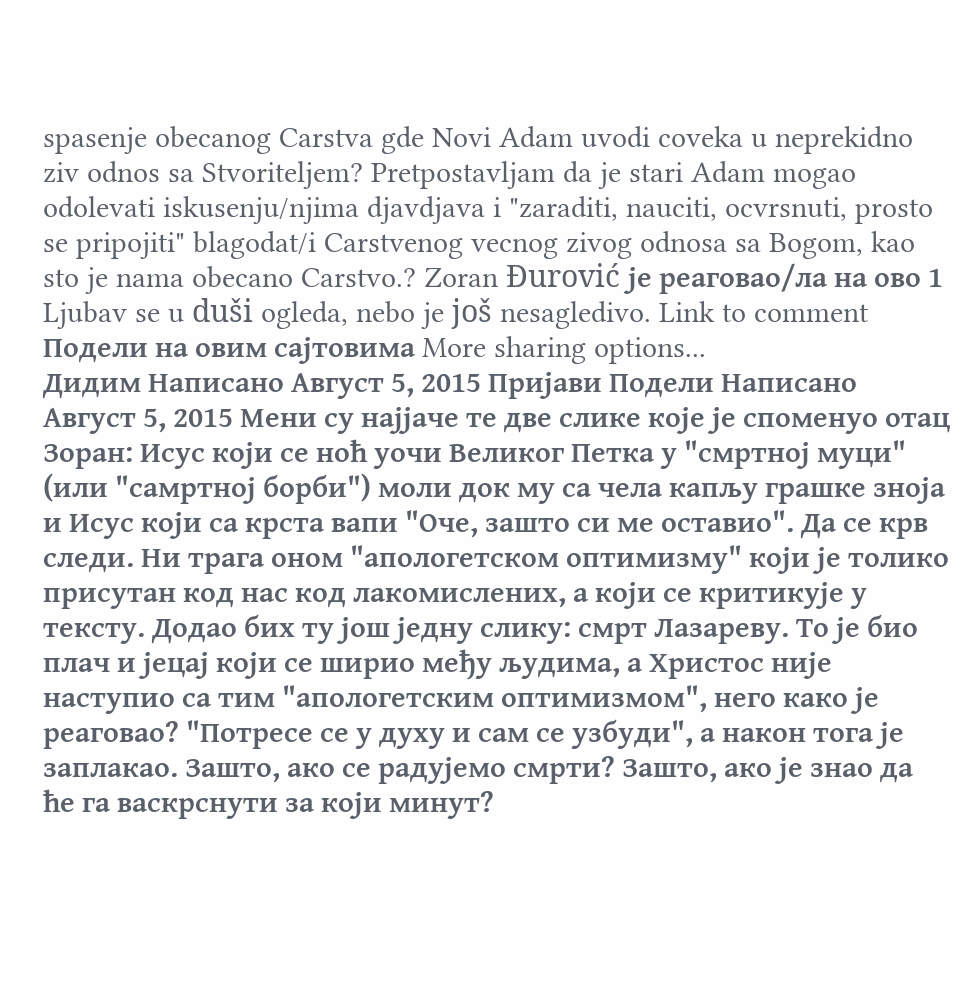spasenje obecanog Carstva gde Novi Adam uvodi coveka u neprekidno ziv odnos sa Stvoriteljem? Pretpostavljam da je stari Adam mogao odolevati iskusenju/njima djavdjava i "zaraditi, nauciti, ocvrsnuti, prosto se pripojiti" blagodat/i Carstvenog vecnog zivog odnosa sa Bogom, kao sto je nama obecano Carstvo.? Zoran Đurović је реаговао/ла на ово 1 Ljubav se u duši ogleda, nebo je još nesagledivo. Link to comment Подели на овим сајтовима More sharing options...
Дидим Написано Август 5, 2015 Пријави Подели Написано Август 5, 2015 Мени су најјаче те две слике које је споменуо отац Зоран: Исус који се ноћ уочи Великог Петка у "смртној муци" (или "самртној борби") моли док му са чела капљу грашке зноја и Исус који са крста вапи "Оче, зашто си ме оставио". Да се крв следи. Ни трага оном "апологетском оптимизму" који је толико присутан код нас код лакомислених, а који се критикује у тексту. Додао бих ту још једну слику: смрт Лазареву. То је био плач и јецај који се ширио међу људима, а Христос није наступио са тим "апологетским оптимизмом", него како је реаговао? "Потресе се у духу и сам се узбуди", а након тога је заплакао. Зашто, ако се радујемо смрти? Зашто, ако је знао да ће га васкрснути за који минут?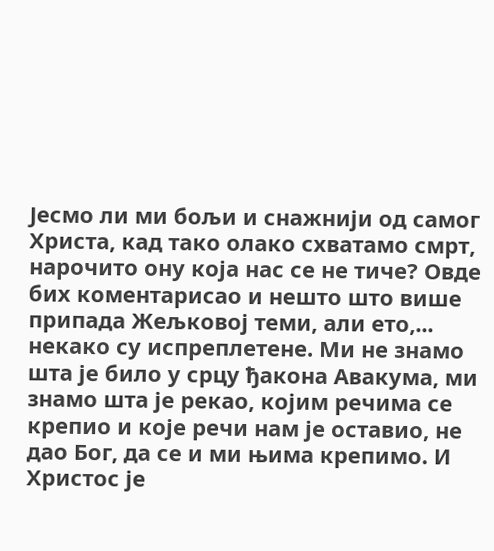Јесмо ли ми бољи и снажнији од самог Христа, кад тако олако схватамо смрт, нарочито ону која нас се не тиче? Овде бих коментарисао и нешто што више припада Жељковој теми, али ето,... некако су испреплетене. Ми не знамо шта је било у срцу ђакона Авакума, ми знамо шта је рекао, којим речима се крепио и које речи нам је оставио, не дао Бог, да се и ми њима крепимо. И Христос је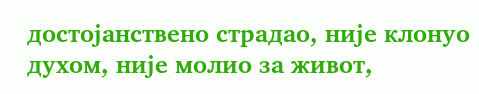достојанствено страдао, није клонуо духом, није молио за живот,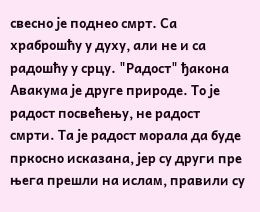свесно је поднео смрт. Са храброшћу у духу, али не и са радошћу у срцу. "Радост" ђакона Авакума је друге природе. То је радост посвећењу, не радост смрти. Та је радост морала да буде пркосно исказана, јер су други пре њега прешли на ислам, правили су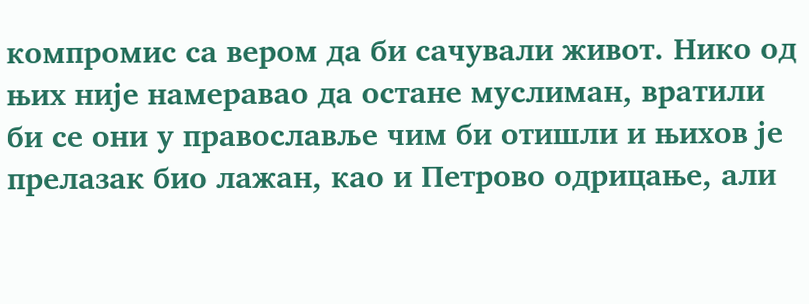компромис са вером да би сачували живот. Нико од њих није намеравао да остане муслиман, вратили би се они у православље чим би отишли и њихов је прелазак био лажан, као и Петрово одрицање, али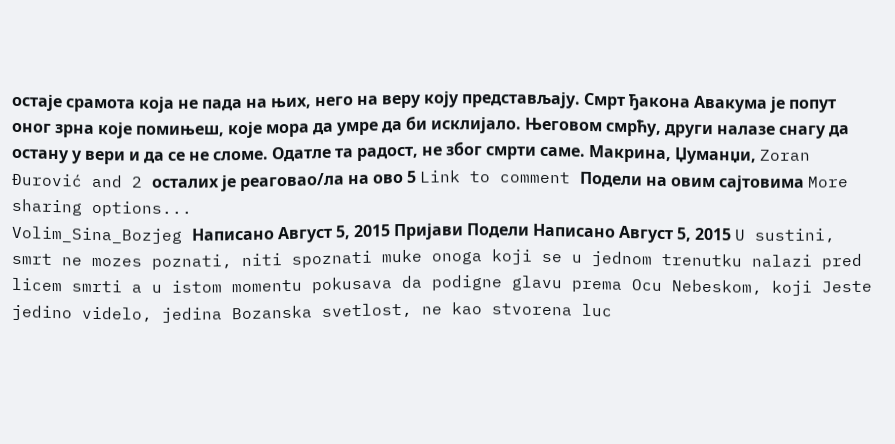остаје срамота која не пада на њих, него на веру коју представљају. Смрт ђакона Авакума је попут оног зрна које помињеш, које мора да умре да би исклијало. Његовом смрћу, други налазе снагу да остану у вери и да се не сломе. Одатле та радост, не због смрти саме. Макрина, Џуманџи, Zoran Đurović and 2 осталих је реаговао/ла на ово 5 Link to comment Подели на овим сајтовима More sharing options...
Volim_Sina_Bozjeg Написано Август 5, 2015 Пријави Подели Написано Август 5, 2015 U sustini, smrt ne mozes poznati, niti spoznati muke onoga koji se u jednom trenutku nalazi pred licem smrti a u istom momentu pokusava da podigne glavu prema Ocu Nebeskom, koji Jeste jedino videlo, jedina Bozanska svetlost, ne kao stvorena luc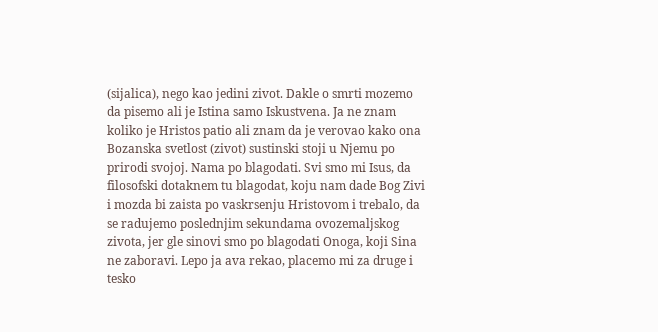(sijalica), nego kao jedini zivot. Dakle o smrti mozemo da pisemo ali je Istina samo Iskustvena. Ja ne znam koliko je Hristos patio ali znam da je verovao kako ona Bozanska svetlost (zivot) sustinski stoji u Njemu po prirodi svojoj. Nama po blagodati. Svi smo mi Isus, da filosofski dotaknem tu blagodat, koju nam dade Bog Zivi i mozda bi zaista po vaskrsenju Hristovom i trebalo, da se radujemo poslednjim sekundama ovozemaljskog zivota, jer gle sinovi smo po blagodati Onoga, koji Sina ne zaboravi. Lepo ja ava rekao, placemo mi za druge i tesko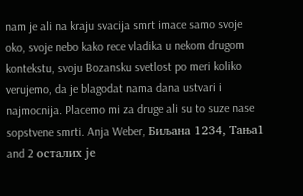nam je ali na kraju svacija smrt imace samo svoje oko, svoje nebo kako rece vladika u nekom drugom kontekstu, svoju Bozansku svetlost po meri koliko verujemo, da je blagodat nama dana ustvari i najmocnija. Placemo mi za druge ali su to suze nase sopstvene smrti. Anja Weber, Биљана 1234, Тања1 and 2 осталих је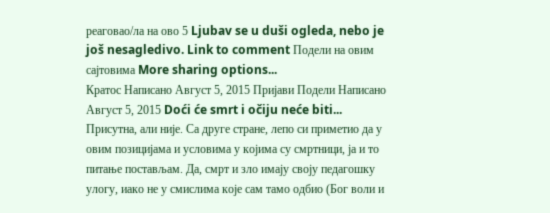реаговао/ла на ово 5 Ljubav se u duši ogleda, nebo je još nesagledivo. Link to comment Подели на овим сајтовима More sharing options...
Кратос Написано Август 5, 2015 Пријави Подели Написано Август 5, 2015 Doći će smrt i očiju neće biti... Присутна, али није. Са друге стране, лепо си приметио да у овим позицијама и условима у којима су смртници, ја и то питање постављам. Да, смрт и зло имају своју педагошку улогу, иако не у смислима које сам тамо одбио (Бог воли и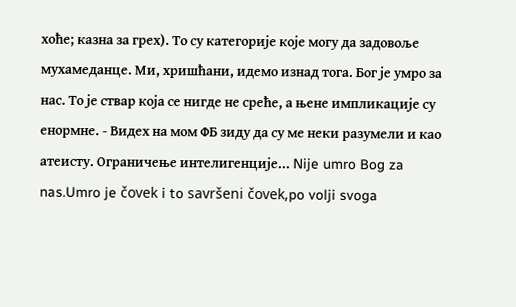хоће; казна за грех). То су категорије које могу да задовоље мухамеданце. Ми, хришћани, идемо изнад тога. Бог је умро за нас. То је ствар која се нигде не среће, а њене импликације су енормне. - Видех на мом ФБ зиду да су ме неки разумели и као атеисту. Ограничење интелигенције... Nije umro Bog za nas.Umro je čovek i to savršeni čovek,po volji svoga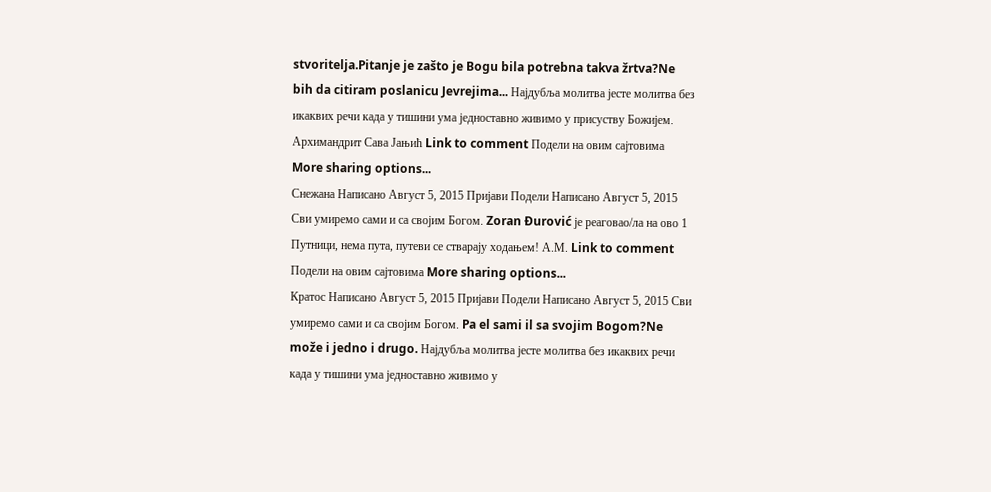stvoritelja.Pitanje je zašto je Bogu bila potrebna takva žrtva?Ne bih da citiram poslanicu Jevrejima... Најдубља молитва јесте молитва без икаквих речи када у тишини ума једноставно живимо у присуству Божијем. Архимандрит Сава Јањић Link to comment Подели на овим сајтовима More sharing options...
Снежана Написано Август 5, 2015 Пријави Подели Написано Август 5, 2015 Сви умиремо сами и са својим Богом. Zoran Đurović је реаговао/ла на ово 1 Путници, нема пута, путеви се стварају ходањем! А.М. Link to comment Подели на овим сајтовима More sharing options...
Кратос Написано Август 5, 2015 Пријави Подели Написано Август 5, 2015 Сви умиремо сами и са својим Богом. Pa el sami il sa svojim Bogom?Ne može i jedno i drugo. Најдубља молитва јесте молитва без икаквих речи када у тишини ума једноставно живимо у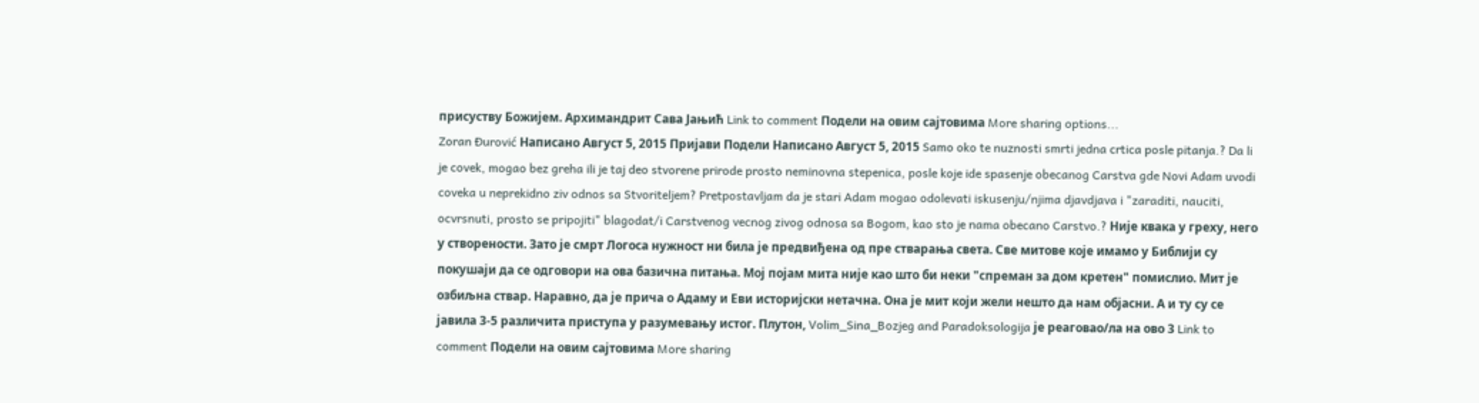присуству Божијем. Архимандрит Сава Јањић Link to comment Подели на овим сајтовима More sharing options...
Zoran Đurović Написано Август 5, 2015 Пријави Подели Написано Август 5, 2015 Samo oko te nuznosti smrti jedna crtica posle pitanja.? Da li je covek, mogao bez greha ili je taj deo stvorene prirode prosto neminovna stepenica, posle koje ide spasenje obecanog Carstva gde Novi Adam uvodi coveka u neprekidno ziv odnos sa Stvoriteljem? Pretpostavljam da je stari Adam mogao odolevati iskusenju/njima djavdjava i "zaraditi, nauciti, ocvrsnuti, prosto se pripojiti" blagodat/i Carstvenog vecnog zivog odnosa sa Bogom, kao sto je nama obecano Carstvo.? Није квака у греху, него у створености. Зато је смрт Логоса нужност ни била је предвиђена од пре стварања света. Све митове које имамо у Библији су покушаји да се одговори на ова базична питања. Мој појам мита није као што би неки "спреман за дом кретен" помислио. Мит је озбиљна ствар. Наравно, да је прича о Адаму и Еви историјски нетачна. Она је мит који жели нешто да нам објасни. А и ту су се јавила 3-5 различита приступа у разумевању истог. Плутон, Volim_Sina_Bozjeg and Paradoksologija је реаговао/ла на ово 3 Link to comment Подели на овим сајтовима More sharing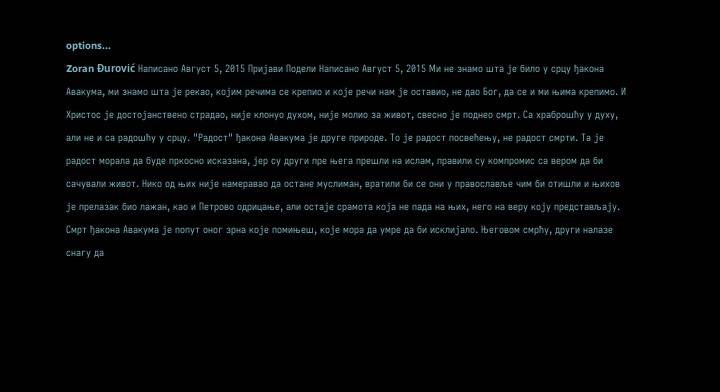options...
Zoran Đurović Написано Август 5, 2015 Пријави Подели Написано Август 5, 2015 Ми не знамо шта је било у срцу ђакона Авакума, ми знамо шта је рекао, којим речима се крепио и које речи нам је оставио, не дао Бог, да се и ми њима крепимо. И Христос је достојанствено страдао, није клонуо духом, није молио за живот, свесно је поднео смрт. Са храброшћу у духу, али не и са радошћу у срцу. "Радост" ђакона Авакума је друге природе. То је радост посвећењу, не радост смрти. Та је радост морала да буде пркосно исказана, јер су други пре њега прешли на ислам, правили су компромис са вером да би сачували живот. Нико од њих није намеравао да остане муслиман, вратили би се они у православље чим би отишли и њихов је прелазак био лажан, као и Петрово одрицање, али остаје срамота која не пада на њих, него на веру коју представљају. Смрт ђакона Авакума је попут оног зрна које помињеш, које мора да умре да би исклијало. Његовом смрћу, други налазе снагу да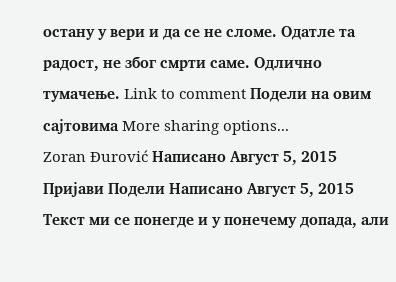остану у вери и да се не сломе. Одатле та радост, не због смрти саме. Одлично тумачење. Link to comment Подели на овим сајтовима More sharing options...
Zoran Đurović Написано Август 5, 2015 Пријави Подели Написано Август 5, 2015 Текст ми се понегде и у понечему допада, али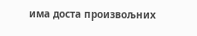има доста произвољних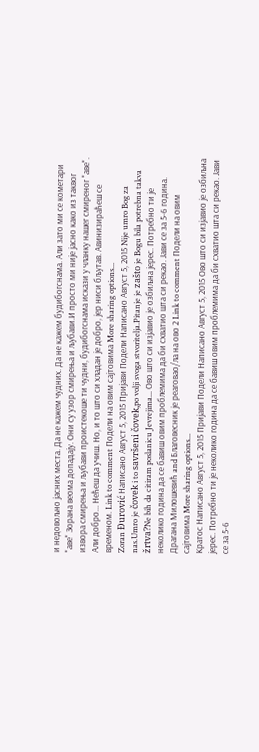и недовољно јасних места. Да не кажем чудних. Да не кажем будибогснама. Али зато ми се кометари "аве" Зорана веома допадају. Они су узор смирења и љубави.И просто ми није јасно како из таквог извора смирења и љубави проистекоше ти чудни, будибогснама искази у чланку нашег смиреног "аве". Али добро... Нећеш да учиш. Но, и то што си хладан је добро, јер ниси бљутав. Авинизираћеш се временом. Link to comment Подели на овим сајтовима More sharing options...
Zoran Đurović Написано Август 5, 2015 Пријави Подели Написано Август 5, 2015 Nije umro Bog za nas.Umro je čovek i to savršeni čovek,po volji svoga stvoritelja.Pitanje je zašto je Bogu bila potrebna takva žrtva?Ne bih da citiram poslanicu Jevrejima... Ово што си изјавио је озбиљна јерес. Потребно ти је неколико година да се бавиш овим проблемима да би схватио шта си рекао. Јави се за 5-6 година. Драгана Милошевић and Благовесник је реаговао/ла на ово 2 Link to comment Подели на овим сајтовима More sharing options...
Кратос Написано Август 5, 2015 Пријави Подели Написано Август 5, 2015 Ово што си изјавио је озбиљна јерес. Потребно ти је неколико година да се бавиш овим проблемима да би схватио шта си рекао. Јави се за 5-6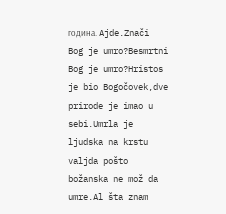година. Ajde.Znači Bog je umro?Besmrtni Bog je umro?Hristos je bio Bogočovek,dve prirode je imao u sebi.Umrla je ljudska na krstu valjda pošto božanska ne mož da umre.Al šta znam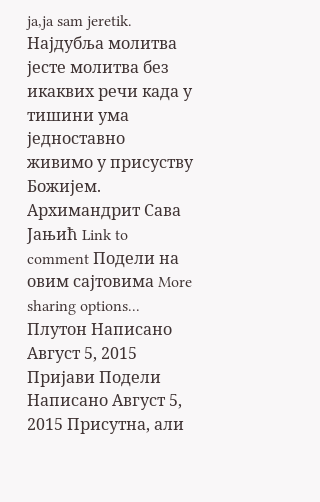ja,ja sam jeretik. Најдубља молитва јесте молитва без икаквих речи када у тишини ума једноставно живимо у присуству Божијем. Архимандрит Сава Јањић Link to comment Подели на овим сајтовима More sharing options...
Плутон Написано Август 5, 2015 Пријави Подели Написано Август 5, 2015 Присутна, али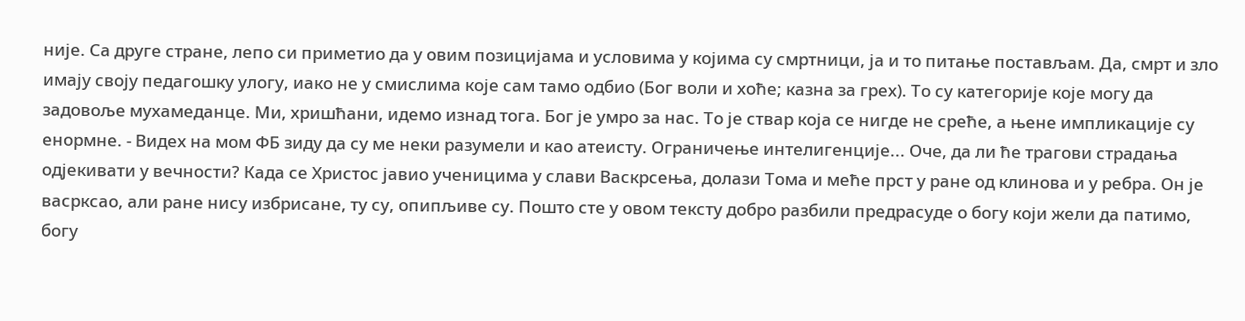није. Са друге стране, лепо си приметио да у овим позицијама и условима у којима су смртници, ја и то питање постављам. Да, смрт и зло имају своју педагошку улогу, иако не у смислима које сам тамо одбио (Бог воли и хоће; казна за грех). То су категорије које могу да задовоље мухамеданце. Ми, хришћани, идемо изнад тога. Бог је умро за нас. То је ствар која се нигде не среће, а њене импликације су енормне. - Видех на мом ФБ зиду да су ме неки разумели и као атеисту. Ограничење интелигенције... Оче, да ли ће трагови страдања одјекивати у вечности? Када се Христос јавио ученицима у слави Васкрсења, долази Тома и меће прст у ране од клинова и у ребра. Он је васрксао, али ране нису избрисане, ту су, опипљиве су. Пошто сте у овом тексту добро разбили предрасуде о богу који жели да патимо, богу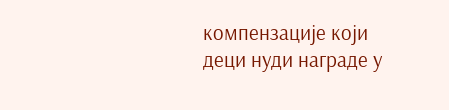компензације који деци нуди награде у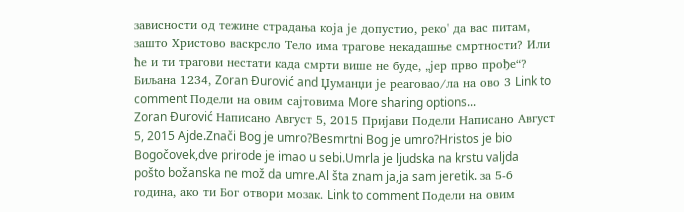зависности од тежине страдања која је допустио, реко' да вас питам, зашто Христово васкрсло Тело има трагове некадашње смртности? Или ће и ти трагови нестати када смрти више не буде, „јер прво прође“? Биљана 1234, Zoran Đurović and Џуманџи је реаговао/ла на ово 3 Link to comment Подели на овим сајтовима More sharing options...
Zoran Đurović Написано Август 5, 2015 Пријави Подели Написано Август 5, 2015 Ajde.Znači Bog je umro?Besmrtni Bog je umro?Hristos je bio Bogočovek,dve prirode je imao u sebi.Umrla je ljudska na krstu valjda pošto božanska ne mož da umre.Al šta znam ja,ja sam jeretik. за 5-6 година, ако ти Бог отвори мозак. Link to comment Подели на овим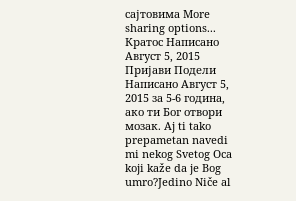сајтовима More sharing options...
Кратос Написано Август 5, 2015 Пријави Подели Написано Август 5, 2015 за 5-6 година, ако ти Бог отвори мозак. Aj ti tako prepametan navedi mi nekog Svetog Oca koji kaže da je Bog umro?Jedino Niče al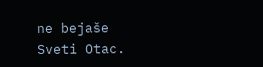ne bejaše Sveti Otac.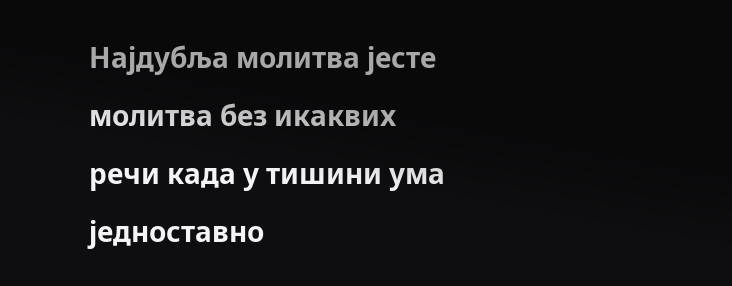Најдубља молитва јесте молитва без икаквих речи када у тишини ума једноставно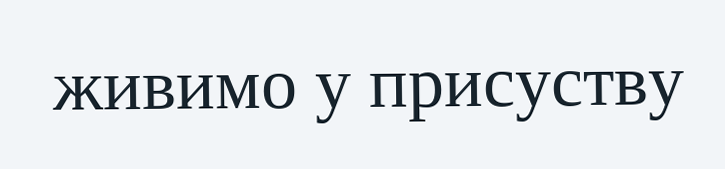живимо у присуству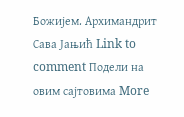Божијем. Архимандрит Сава Јањић Link to comment Подели на овим сајтовима More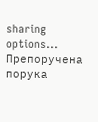sharing options...
Препоручена порука